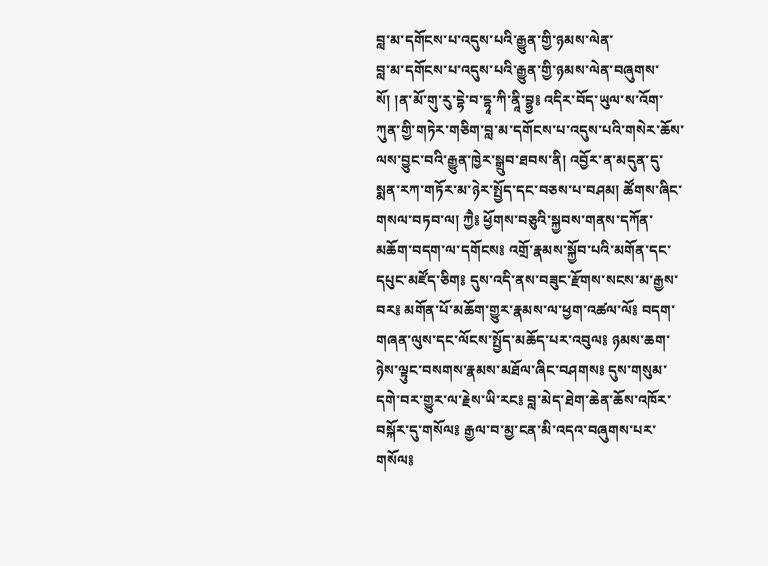བླ་མ་དགོངས་པ་འདུས་པའི་རྒྱུན་གྱི་ཉམས་ལེན་
བླ་མ་དགོངས་པ་འདུས་པའི་རྒྱུན་གྱི་ཉམས་ལེན་བཞུགས་སོ། །ན་མོ་གུ་རུ་དྷེ་བ་དྷཱ་ཀི་ནཱི་བྷྱ༔ འདིར་བོད་ཡུལ་ས་འོག་ཀུན་གྱི་གཏེར་གཅིག་བླ་མ་དགོངས་པ་འདུས་པའི་གསེར་ཆོས་ལས་བྱུང་བའི་རྒྱུན་ཁྱེར་སྒྲུབ་ཐབས་ནི། འབྱོར་ན་མདུན་དུ་སྨན་རཀ་གཏོར་མ་ཉེར་སྤྱོད་དང་བཅས་པ་བཤམ། ཚོགས་ཞིང་གསལ་བཏབ་ལ། ཀྱཻ༔ ཕྱོགས་བཅུའི་སྐྱབས་གནས་དཀོན་མཆོག་བདག་ལ་དགོངས༔ འགྲོ་རྣམས་སྐྱོབ་པའི་མགོན་དང་དཔུང་མཛོད་ཅིག༔ དུས་འདི་ནས་བཟུང་རྫོགས་སངས་མ་རྒྱས་བར༔ མགོན་པོ་མཆོག་གྱུར་རྣམས་ལ་ཕྱག་འཚལ་ལོ༔ བདག་གཞན་ལུས་དང་ལོངས་སྤྱོད་མཆོད་པར་འབུལ༔ ཉམས་ཆག་ཉེས་ལྟུང་བསགས་རྣམས་མཐོལ་ཞིང་བཤགས༔ དུས་གསུམ་དགེ་བར་གྱུར་ལ་རྗེས་ཡི་རང༔ བླ་མེད་ཐེག་ཆེན་ཆོས་འཁོར་བསྐོར་དུ་གསོལ༔ རྒྱལ་བ་མྱ་ངན་མི་འདའ་བཞུགས་པར་གསོལ༔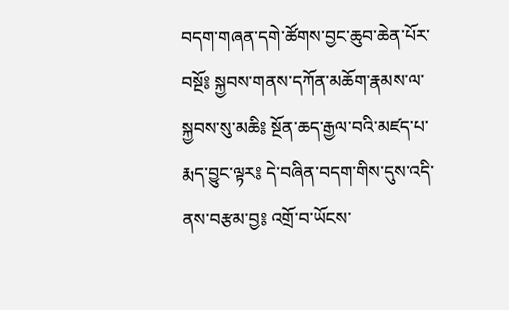བདག་གཞན་དགེ་ཚོགས་བྱང་ཆུབ་ཆེན་པོར་བསྔོ༔ སྐྱབས་གནས་དཀོན་མཆོག་རྣམས་ལ་སྐྱབས་སུ་མཆི༔ སྔོན་ཆད་རྒྱལ་བའི་མཛད་པ་རྨད་བྱུང་ལྟར༔ དེ་བཞིན་བདག་གིས་དུས་འདི་ནས་བརྩམ་བྱ༔ འགྲོ་བ་ཡོངས་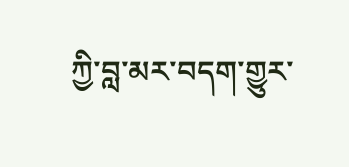ཀྱི་བླ་མར་བདག་གྱུར་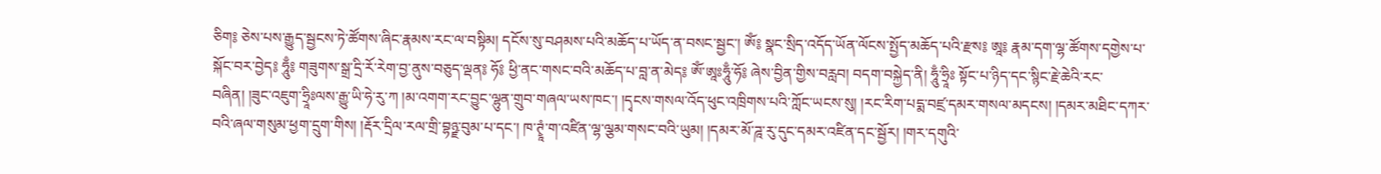ཅིག༔ ཅེས་པས་རྒྱུད་སྦྱངས་ཏེ་ཚོགས་ཞིང་རྣམས་རང་ལ་བསྟིམ། དངོས་སུ་བཤམས་པའི་མཆོད་པ་ཡོད་ན་བསང་སྦྱང་། ཨོཾ༔ སྣང་སྲིད་འདོད་ཡོན་ལོངས་སྤྱོད་མཆོད་པའི་རྫས༔ ཨཱ༔ རྣམ་དག་ལྷ་ཚོགས་དགྱེས་པ་སྐོང་བར་བྱེད༔ ཧཱུྃ༔ གཟུགས་སྒྲ་དྲི་རོ་རེག་བྱ་ནུས་བཅུད་ལྡན༔ ཧོ༔ ཕྱི་ནང་གསང་བའི་མཆོད་པ་བླ་ན་མེད༔ ཨོཾ་ཨཱཿཧཱུྃ་ཧོ༔ ཞེས་བྱིན་གྱིས་བརླབ། བདག་བསྐྱེད་ནི། ཧཱུྃ་ཧྲཱིཿ སྟོང་པ་ཉིད་དང་སྙིང་རྗེ་ཆེའི་རང་བཞིན། །ཟུང་འཇུག་ཧྲཱིཿལས་རྒྱུ་ཡི་ཧེ་རུ་ཀ །མ་འགག་རང་བྱུང་ལྷུན་གྲུབ་གཞལ་ཡས་ཁང་། །དྭངས་གསལ་འོད་ཕུང་འཁྲིགས་པའི་ཀློང་ཡངས་སུ། །རང་རིག་པདྨ་བཛྲ་དམར་གསལ་མདངས། །དམར་མཐིང་དཀར་བའི་ཞལ་གསུམ་ཕྱག་དྲུག་གིས། །རྡོར་དྲིལ་རལ་གྲི་བྷཉྫ་བུམ་པ་དང་། ཁ་ཊྭཱཾ་ག་འཛིན་ལྷ་ལྕམ་གསང་བའི་ཡུམ། །དམར་མོ་ཌཱ་རུ་དུང་དམར་འཛིན་དང་སྦྱོར། །གར་དགུའི་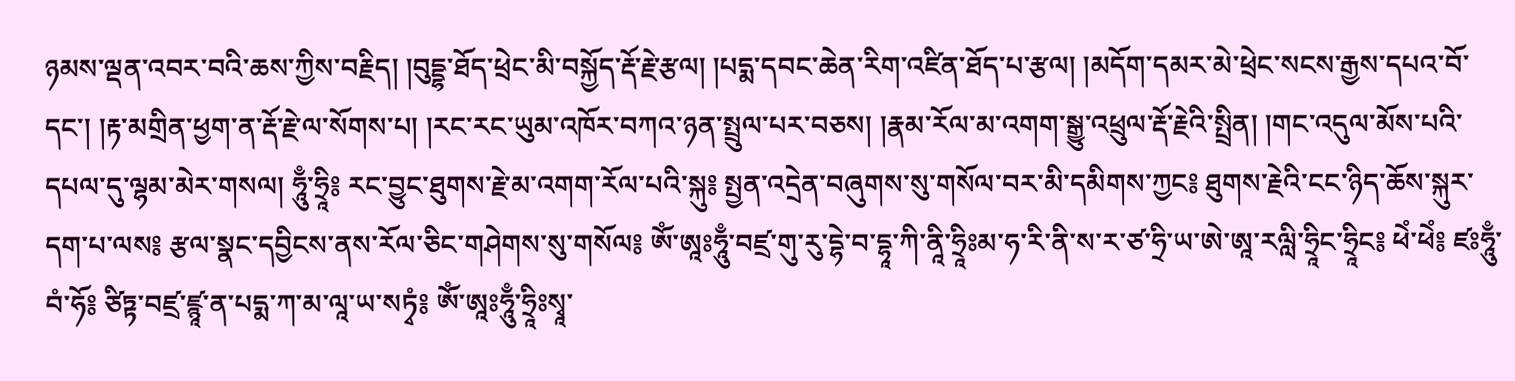ཉམས་ལྡན་འབར་བའི་ཆས་ཀྱིས་བརྗིད། །བུདྡྷ་ཐོད་ཕྲེང་མི་བསྐྱོད་རྡོ་རྗེ་རྩལ། །པདྨ་དབང་ཆེན་རིག་འཛིན་ཐོད་པ་རྩལ། །མདོག་དམར་མེ་ཕྲེང་སངས་རྒྱས་དཔའ་བོ་དང་། །རྟ་མགྲིན་ཕྱག་ན་རྡོ་རྗེ་ལ་སོགས་པ། །རང་རང་ཡུམ་འཁོར་བཀའ་ཉན་སྤྲུལ་པར་བཅས། །རྣམ་རོལ་མ་འགག་སྒྱུ་འཕྲུལ་རྡོ་རྗེའི་སྤྲིན། །གང་འདུལ་མོས་པའི་དཔལ་དུ་ལྷམ་མེར་གསལ། ཧཱུྃ་ཧྲཱི༔ རང་བྱུང་ཐུགས་རྗེ་མ་འགག་རོལ་པའི་སྐུ༔ སྤྱན་འདྲེན་བཞུགས་སུ་གསོལ་བར་མི་དམིགས་ཀྱང༔ ཐུགས་རྗེའི་ངང་ཉིད་ཆོས་སྐུར་དག་པ་ལས༔ རྩལ་སྣང་དབྱིངས་ནས་རོལ་ཅིང་གཤེགས་སུ་གསོལ༔ ཨོཾ་ཨཱཿཧཱུྃ་བཛྲ་གུ་རུ་དྷེ་བ་དྷཱ་ཀི་ནཱི་ཧྲཱིཿམ་ཧ་རི་ནི་ས་ར་ཙ་ཧྲི་ཡ་ཨེ་ཨཱ་རལླི་ཧྲཱིང་ཧྲཱིང༔ ཕེཾ་ཕེཾ༔ ཛཿཧཱུྃ་བཾ་ཧོ༔ ཙིཏྟ་བཛྲ་ཛྙཱ་ན་པདྨ་ཀ་མ་ལཱ་ཡ་སཏྭཾ༔ ཨོཾ་ཨཱཿཧཱུྃ་ཧྲཱིཿསྭཱ་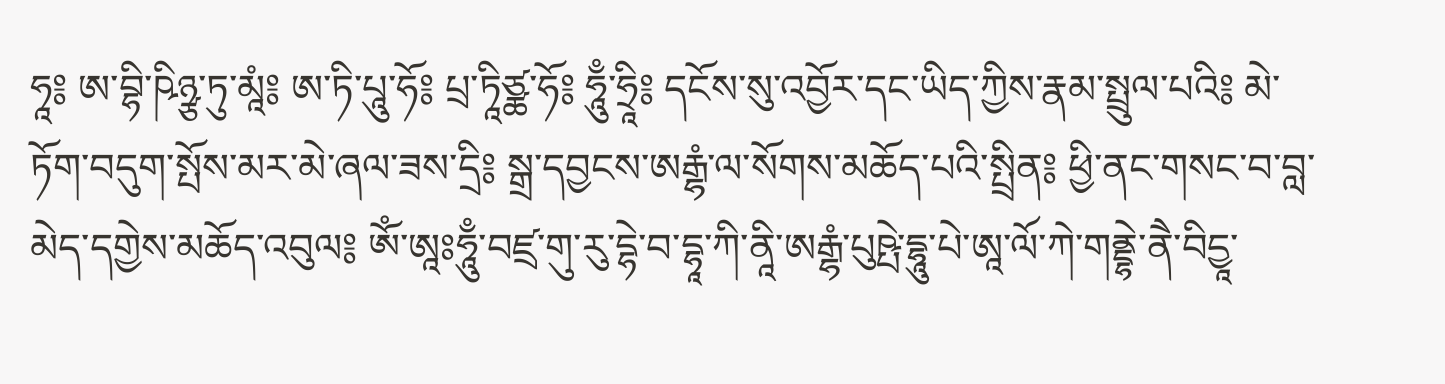ཧཱ༔ ཨ་བྷི་ཥིཉྩ་ཏུ་མཱཾ༔ ཨ་ཏི་པཱུ་ཧོ༔ པྲ་ཏཱིཙྪ་ཧོ༔ ཧཱུྃ་ཧྲཱི༔ དངོས་སུ་འབྱོར་དང་ཡིད་ཀྱིས་རྣམ་སྤྲུལ་པའི༔ མེ་ཏོག་བདུག་སྤོས་མར་མེ་ཞལ་ཟས་དྲི༔ སྒྲ་དབྱངས་ཨརྒྷཾ་ལ་སོགས་མཆོད་པའི་སྤྲིན༔ ཕྱི་ནང་གསང་བ་བླ་མེད་དགྱེས་མཆོད་འབུལ༔ ཨོཾ་ཨཱཿཧཱུྃ་བཛྲ་གུ་རུ་དྷེ་བ་དྷཱ་ཀི་ནཱི་ཨརྒྷཾ་པུཥྤེ་དྷཱུ་པེ་ཨཱ་ལོ་ཀེ་གནྡྷེ་ནཻ་བིདྱཱ་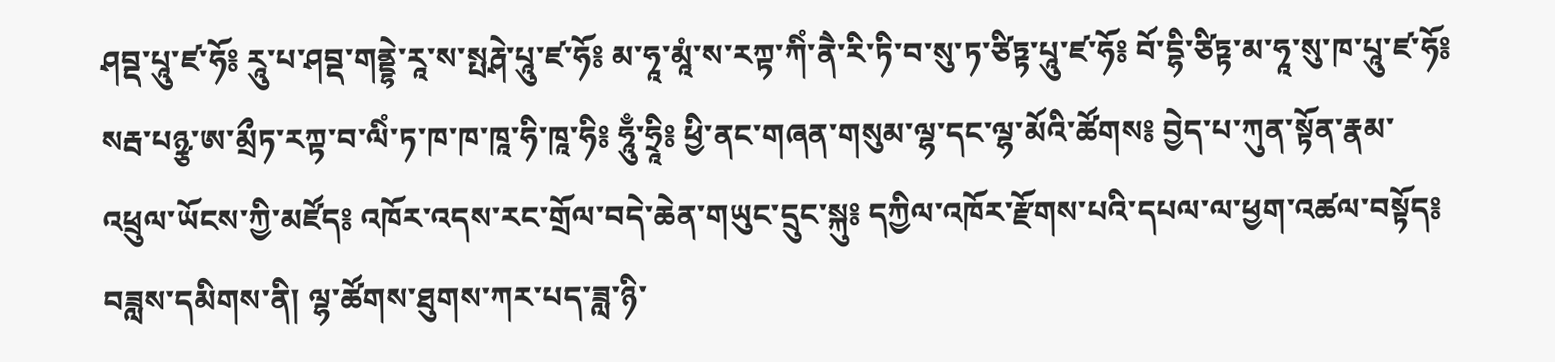ཤབྡ་པཱུ་ཛ་ཧོ༔ རཱུ་པ་ཤབྡ་གནྡྷེ་རཱ་ས་སྤརྴེ་པཱུ་ཛ་ཧོ༔ མ་ཧཱ་མཱཾ་ས་རཀྟ་ཀིཾ་ནཻ་རི་ཏི་བ་སུ་ཏ་ཙིཏྟ་པཱུ་ཛ་ཧོ༔ བོ་དྷི་ཙིཏྟ་མ་ཧཱ་སུ་ཁ་པཱུ་ཛ་ཧོ༔ སརྦ་པཉྩ་ཨ་མྲྀཏ་རཀྟ་བ་ལིཾ་ཏ་ཁ་ཁ་ཁཱ་ཧི་ཁཱ་ཧི༔ ཧཱུྃ་ཧྲཱི༔ ཕྱི་ནང་གཞན་གསུམ་ལྷ་དང་ལྷ་མོའི་ཚོགས༔ བྱེད་པ་ཀུན་སྟོན་རྣམ་འཕྲུལ་ཡོངས་ཀྱི་མཛོད༔ འཁོར་འདས་རང་གྲོལ་བདེ་ཆེན་གཡུང་དྲུང་སྐུ༔ དཀྱིལ་འཁོར་རྫོགས་པའི་དཔལ་ལ་ཕྱག་འཚལ་བསྟོད༔ བཟླས་དམིགས་ནི། ལྷ་ཚོགས་ཐུགས་ཀར་པད་ཟླ་ཉི་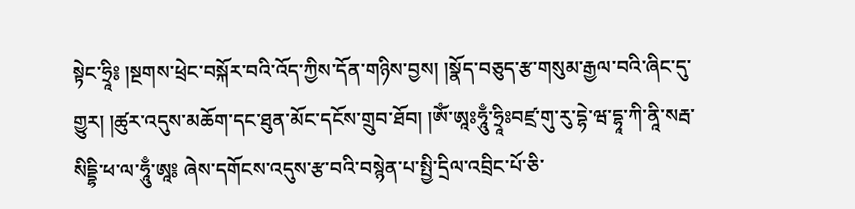སྟེང་ཧྲཱི༔ །སྔགས་ཕྲེང་བསྐོར་བའི་འོད་ཀྱིས་དོན་གཉིས་བྱས། །སྣོད་བཅུད་རྩ་གསུམ་རྒྱལ་བའི་ཞིང་དུ་གྱུར། །ཚུར་འདུས་མཆོག་དང་ཐུན་མོང་དངོས་གྲུབ་ཐོབ། །ཨོཾ་ཨཱཿཧཱུྃ་ཧྲཱིཿབཛྲ་གུ་རུ་དྷེ་ཝ་དྷཱ་ཀི་ནཱི་སརྦ་སིདྡྷི་ཕ་ལ་ཧཱུྃ་ཨཱ༔ ཞེས་དགོངས་འདུས་རྩ་བའི་བསྙེན་པ་སྤྱི་དྲིལ་འབྲིང་པོ་ཅི་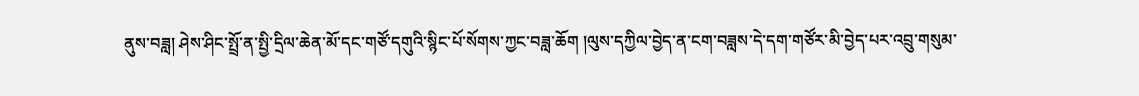ནུས་བཟླ། ཤེས་ཤིང་སྤྲོ་ན་སྤྱི་དྲིལ་ཆེན་མོ་དང་གཙོ་དགུའི་སྙིང་པོ་སོགས་ཀྱང་བཟླ་ཆོག །ལུས་དཀྱིལ་བྱེད་ན་ངག་བཟླས་དེ་དག་གཙོར་མི་བྱེད་པར་འབྲུ་གསུམ་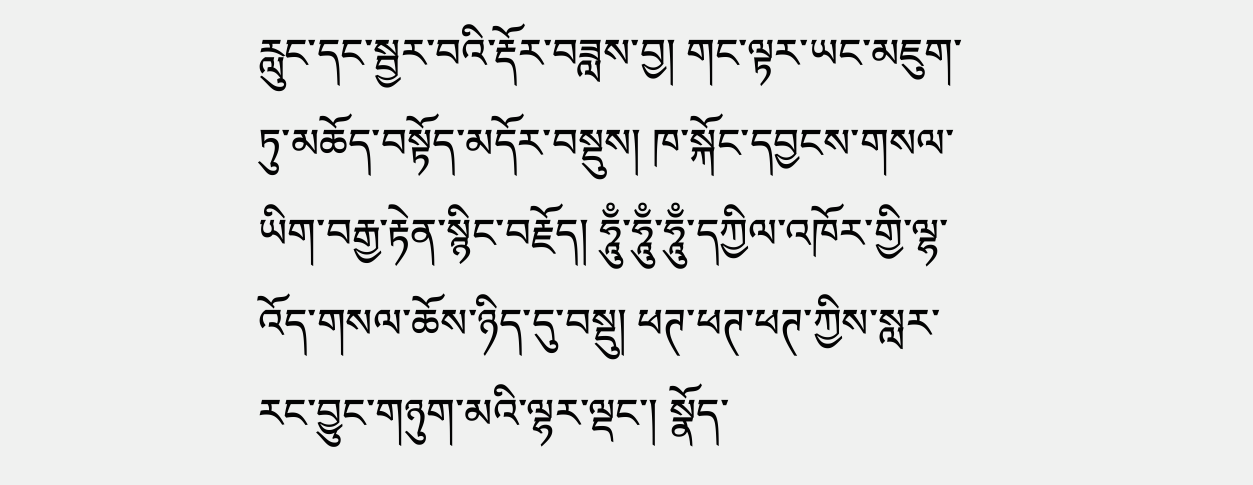རླུང་དང་སྦྱར་བའི་རྡོར་བཟླས་བྱ། གང་ལྟར་ཡང་མཇུག་ཏུ་མཆོད་བསྟོད་མདོར་བསྡུས། ཁ་སྐོང་དབྱངས་གསལ་ཡིག་བརྒྱ་རྟེན་སྙིང་བརྗོད། ཧཱུྃ་ཧཱུྃ་ཧཱུྃ་དཀྱིལ་འཁོར་གྱི་ལྷ་འོད་གསལ་ཆོས་ཉིད་དུ་བསྡུ། ཕཊ་ཕཊ་ཕཊ་ཀྱིས་སླར་རང་བྱུང་གཉུག་མའི་ལྷར་ལྡང་། སྣོད་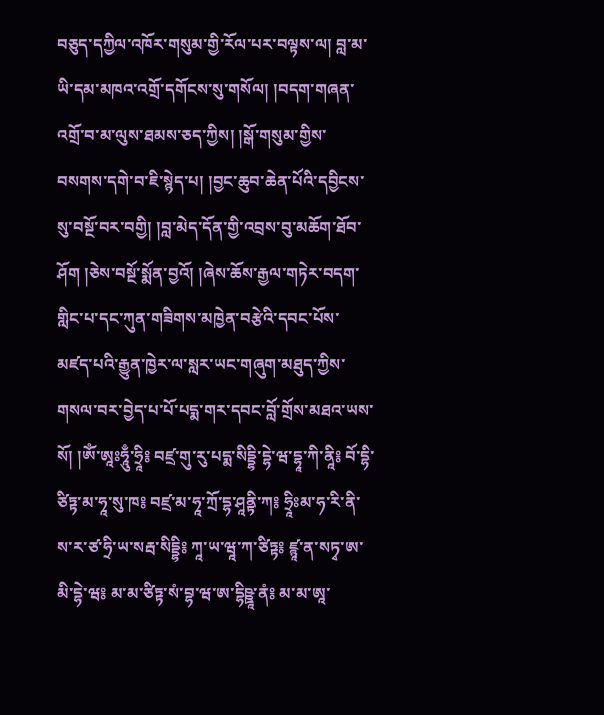བཅུད་དཀྱིལ་འཁོར་གསུམ་གྱི་རོལ་པར་བལྟས་ལ། བླ་མ་ཡི་དམ་མཁའ་འགྲོ་དགོངས་སུ་གསོལ། །བདག་གཞན་འགྲོ་བ་མ་ལུས་ཐམས་ཅད་ཀྱིས། །སྒོ་གསུམ་གྱིས་བསགས་དགེ་བ་ཇི་སྙེད་པ། །བྱང་ཆུབ་ཆེན་པོའི་དབྱིངས་སུ་བསྔོ་བར་བགྱི། །བླ་མེད་དོན་གྱི་འབྲས་བུ་མཆོག་ཐོབ་ཤོག །ཅེས་བསྔོ་སྨོན་བྱའོ། །ཞེས་ཆོས་རྒྱལ་གཏེར་བདག་གླིང་པ་དང་ཀུན་གཟིགས་མཁྱེན་བརྩེའི་དབང་པོས་མཛད་པའི་རྒྱུན་ཁྱེར་ལ་སླར་ཡང་གཞུག་མཐུད་ཀྱིས་གསལ་བར་བྱེད་པ་པོ་པདྨ་གར་དབང་བློ་གྲོས་མཐའ་ཡས་སོ། །ཨོཾ་ཨཱཿཧཱུྃ་ཧྲཱི༔ བཛྲ་གུ་རུ་པདྨ་སིདྡྷི་དྷེ་ཝ་དྷཱ་ཀི་ནཱི༔ བོ་དྷི་ཙིཏྟ་མ་ཧཱ་སུ་ཁ༔ བཛྲ་མ་ཧཱ་ཀྲོ་དྷ་ཤཱནྟི་ཀ༔ ཧྲཱིཿམ་ཧ་རི་ནི་ས་ར་ཙ་ཧྲི་ཡ་སརྦ་སིདྡྷི༔ ཀཱ་ཡ་ཝཱ་ཀ་ཙིཏྟ༔ ཛྙཱ་ན་སཏྭ་ཨ་མི་དྷེ་ཝ༔ མ་མ་ཙིཏྟ་སཾ་བྷ་ཝ་ཨ་དྷིཥྛཱ་ནཾ༔ མ་མ་ཨཱ་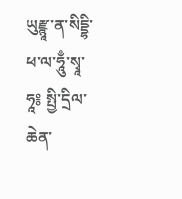ཡུརྫྙཱ་ན་སིདྡྷི་ཕ་ལ་ཧཱུྃ་སྭཱ་ཧཱ༔ སྤྱི་དྲིལ་ཆེན་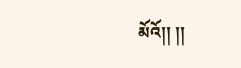མོའོ།། །།